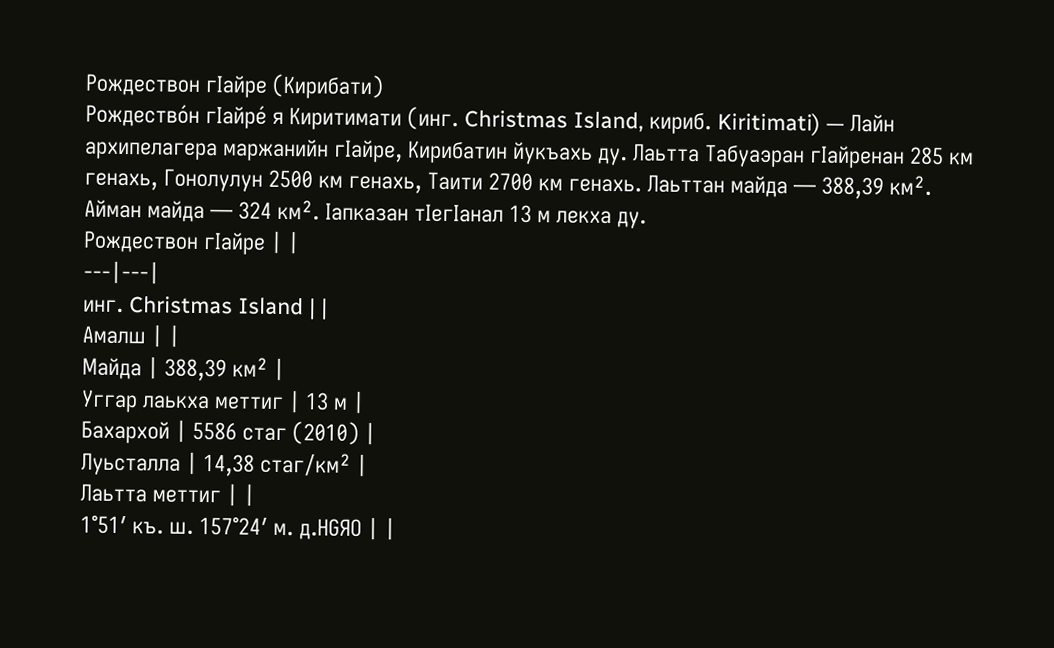Рождествон гӀайре (Кирибати)
Рождество́н гӀайре́ я Киритимати (инг. Christmas Island, кириб. Kiritimati) — Лайн архипелагера маржанийн гӀайре, Кирибатин йукъахь ду. Лаьтта Табуаэран гӀайренан 285 км генахь, Гонолулун 2500 км генахь, Таити 2700 км генахь. Лаьттан майда — 388,39 км². Айман майда — 324 км². Ӏапказан тӀегӀанал 13 м лекха ду.
Рождествон гӀайре | |
---|---|
инг. Christmas Island | |
Амалш | |
Майда | 388,39 км² |
Уггар лаькха меттиг | 13 м |
Бахархой | 5586 стаг (2010) |
Луьсталла | 14,38 стаг/км² |
Лаьтта меттиг | |
1°51′ къ. ш. 157°24′ м. д.HGЯO | |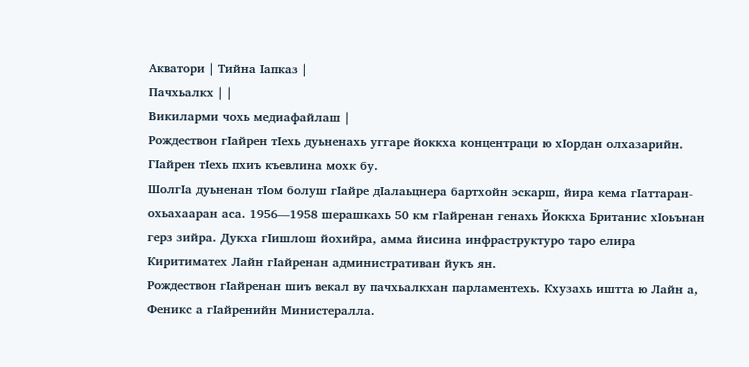Акватори | Тийна Ӏапказ |
Пачхьалкх | |
Викиларми чохь медиафайлаш |
Рождествон гӀайрен тӀехь дуьненахь уггаре йоккха концентраци ю хӀордан олхазарийн. ГӀайрен тӀехь пхиъ къевлина мохк бу.
ШолгӀа дуьненан тӀом болуш гӀайре дӀалаьцнера бартхойн эскарш, йира кема гӀаттаран-охьахааран аса. 1956—1958 шерашкахь 50 км гӀайренан генахь Йоккха Британис хӀоьънан герз зийра. Дукха гӀишлош йохийра, амма йисина инфраструктуро таро елира Киритиматех Лайн гӀайренан административан йукъ ян.
Рождествон гӀайренан шиъ векал ву пачхьалкхан парламентехь. Кхузахь иштта ю Лайн а, Феникс а гӀайренийн Министералла.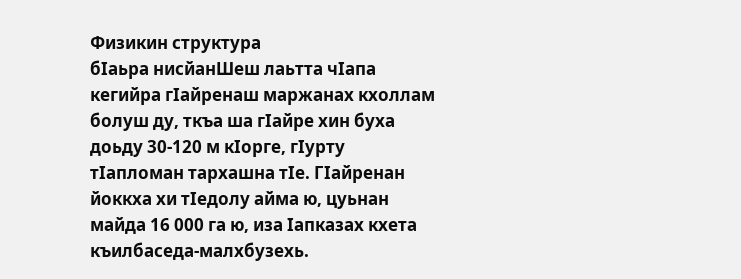Физикин структура
бӀаьра нисйанШеш лаьтта чӀапа кегийра гӀайренаш маржанах кхоллам болуш ду, ткъа ша гӀайре хин буха доьду 30-120 м кӀорге, гӀурту тӀапломан тархашна тӀе. ГӀайренан йоккха хи тӀедолу айма ю, цуьнан майда 16 000 га ю, иза Ӏапказах кхета къилбаседа-малхбузехь.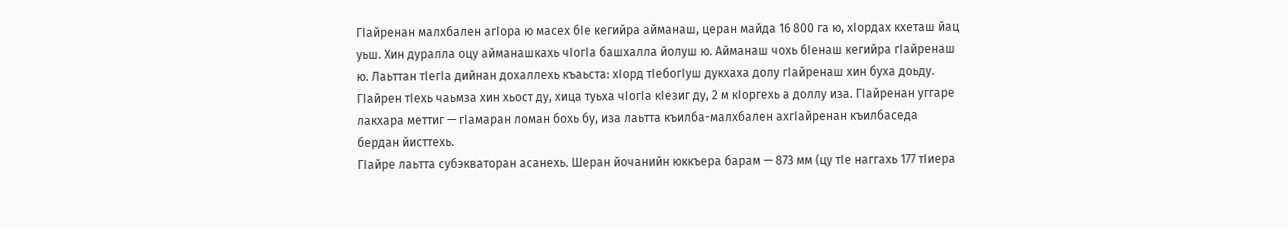ГӀайренан малхбален агӀора ю масех бӀе кегийра айманаш, церан майда 16 800 га ю, хӀордах кхеташ йац уьш. Хин дуралла оцу айманашкахь чӀогӀа башхалла йолуш ю. Айманаш чохь бӀенаш кегийра гӀайренаш ю. Лаьттан тӀегӀа дийнан дохаллехь къаьста: хӀорд тӀебогӀуш дукхаха долу гӀайренаш хин буха доьду. ГӀайрен тӀехь чаьмза хин хьост ду, хица туьха чӀогӀа кӀезиг ду, 2 м кӀоргехь а доллу иза. ГӀайренан уггаре лакхара меттиг — гӀамаран ломан бохь бу, иза лаьтта къилба-малхбален ахгӀайренан къилбаседа бердан йисттехь.
ГӀайре лаьтта субэкваторан асанехь. Шеран йочанийн юккъера барам — 873 мм (цу тӀе наггахь 177 тӀиера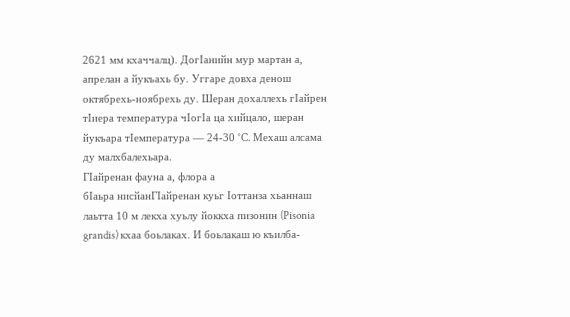2621 мм кхаччалц). ДогӀанийн мур мартан а, апрелан а йукъахь бу. Уггаре довха денош октябрехь-ноябрехь ду. Шеран дохаллехь гӀайрен тӀиера температура чӀогӀа ца хийцало, шеран йукъара тӀемпература — 24-30 °C. Мехаш алсама ду малхбалехьара.
ГӀайренан фауна а, флора а
бӀаьра нисйанГӀайренан куьг Ӏоттанза хьаннаш лаьтта 10 м лекха хуьлу йоккха пизонин (Pisonia grandis) кхаа боьлаках. И боьлакаш ю къилба-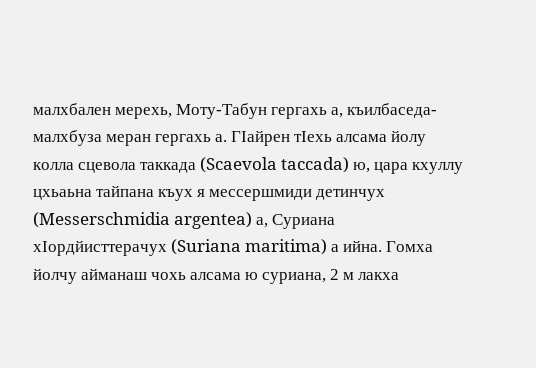малхбален мерехь, Моту-Табун гергахь а, къилбаседа-малхбуза меран гергахь а. ГӀайрен тӀехь алсама йолу колла сцевола таккада (Scaevola taccada) ю, цара кхуллу цхьаьна тайпана къух я мессершмиди детинчух (Messerschmidia argentea) а, Суриана хӀордйисттерачух (Suriana maritima) а ийна. Гомха йолчу айманаш чохь алсама ю суриана, 2 м лакха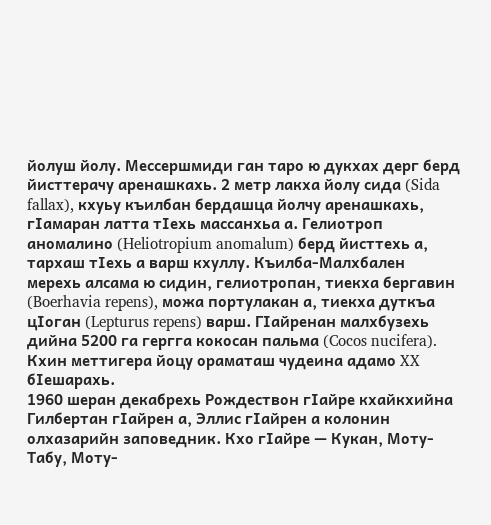йолуш йолу. Мессершмиди ган таро ю дукхах дерг берд йисттерачу аренашкахь. 2 метр лакха йолу сида (Sida fallax), кхуьу къилбан бердашца йолчу аренашкахь, гӀамаран латта тӀехь массанхьа а. Гелиотроп аномалино (Heliotropium anomalum) берд йисттехь а, тархаш тӀехь а варш кхуллу. Къилба-Малхбален мерехь алсама ю сидин, гелиотропан, тиекха бергавин (Boerhavia repens), можа портулакан а, тиекха дуткъа цӀоган (Lepturus repens) варш. ГӀайренан малхбузехь дийна 5200 га гергга кокосан пальма (Cocos nucifera). Кхин меттигера йоцу ораматаш чудеина адамо XX бӀешарахь.
1960 шеран декабрехь Рождествон гӀайре кхайкхийна Гилбертан гӀайрен а, Эллис гӀайрен а колонин олхазарийн заповедник. Кхо гӀайре — Кукан, Моту-Табу, Моту-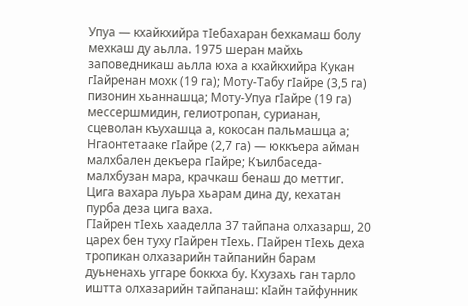Упуа — кхайкхийра тӀебахаран бехкамаш болу мехкаш ду аьлла. 1975 шеран майхь заповедникаш аьлла юха а кхайкхийра Кукан гӀайренан мохк (19 га); Моту-Табу гӀайре (3,5 га) пизонин хьаннашца; Моту-Упуа гӀайре (19 га) мессершмидин, гелиотропан, сурианан, сцеволан къухашца а, кокосан пальмашца а; Нгаонтетааке гӀайре (2,7 га) — юккъера айман малхбален декъера гӀайре; Къилбаседа-малхбузан мара, крачкаш бенаш до меттиг. Цига вахара луьра хьарам дина ду, кехатан пурба деза цига ваха.
ГӀайрен тӀехь хааделла 37 тайпана олхазарш, 20 царех бен туху гӀайрен тӀехь. ГӀайрен тӀехь деха тропикан олхазарийн тайпанийн барам дуьненахь уггаре боккха бу. Кхузахь ган тарло иштта олхазарийн тайпанаш: кӀайн тайфунник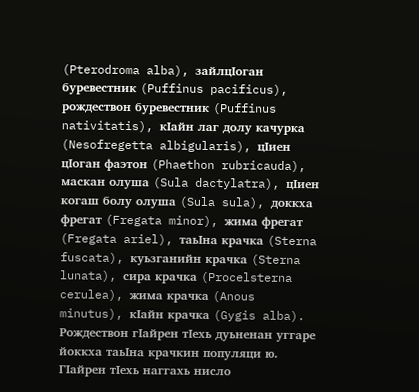(Pterodroma alba), зайлцӀоган буревестник (Puffinus pacificus), рождествон буревестник (Puffinus nativitatis), кӀайн лаг долу качурка (Nesofregetta albigularis), цӀиен цӀоган фаэтон (Phaethon rubricauda), маскан олуша (Sula dactylatra), цӀиен когаш болу олуша (Sula sula), доккха фрегат (Fregata minor), жима фрегат (Fregata ariel), таьӀна крачка (Sterna fuscata), куьзганийн крачка (Sterna lunata), сира крачка (Procelsterna cerulea), жима крачка (Anous minutus), кӀайн крачка (Gygis alba). Рождествон гӀайрен тӀехь дуьненан уггаре йоккха таьӀна крачкин популяци ю. ГӀайрен тӀехь наггахь нисло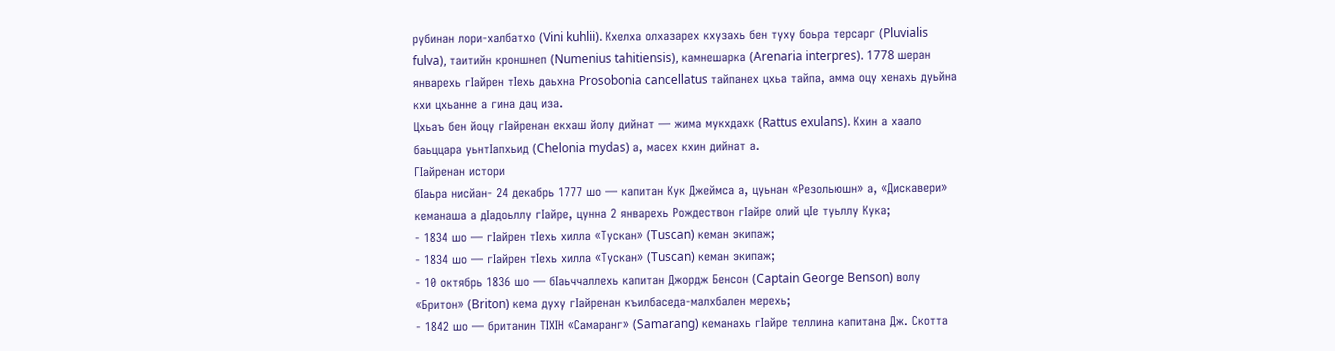рубинан лори-халбатхо (Vini kuhlii). Кхелха олхазарех кхузахь бен туху боьра терсарг (Pluvialis fulva), таитийн кроншнеп (Numenius tahitiensis), камнешарка (Arenaria interpres). 1778 шеран январехь гӀайрен тӀехь даьхна Prosobonia cancellatus тайпанех цхьа тайпа, амма оцу хенахь дуьйна кхи цхьанне а гина дац иза.
Цхьаъ бен йоцу гӀайренан екхаш йолу дийнат — жима мукхдахк (Rattus exulans). Кхин а хаало баьццара уьнтӀапхьид (Chelonia mydas) а, масех кхин дийнат а.
ГӀайренан истори
бӀаьра нисйан- 24 декабрь 1777 шо — капитан Кук Джеймса а, цуьнан «Резольюшн» а, «Дискавери» кеманаша а дӀадоьллу гӀайре, цунна 2 январехь Рождествон гӀайре олий цӀе туьллу Кука;
- 1834 шо — гӀайрен тӀехь хилла «Тускан» (Tuscan) кеман экипаж;
- 1834 шо — гӀайрен тӀехь хилла «Тускан» (Tuscan) кеман экипаж;
- 10 октябрь 1836 шо — бӀаьччаллехь капитан Джордж Бенсон (Captain George Benson) волу «Бритон» (Briton) кема духу гӀайренан къилбаседа-малхбален мерехь;
- 1842 шо — британин ТӀХӀН «Самаранг» (Samarang) кеманахь гӀайре теллина капитана Дж. Скотта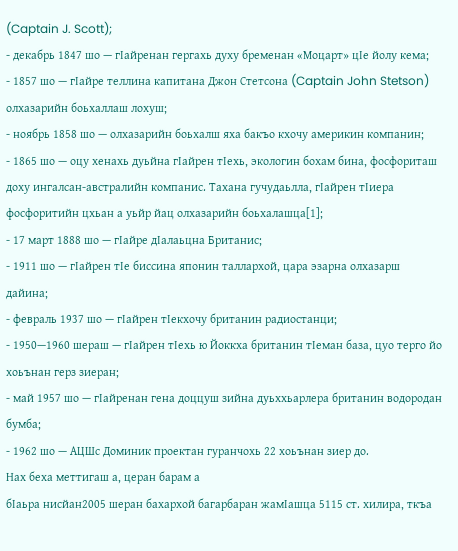(Captain J. Scott);
- декабрь 1847 шо — гӀайренан гергахь духу бременан «Моцарт» цӀе йолу кема;
- 1857 шо — гӀайре теллина капитана Джон Стетсона (Captain John Stetson) олхазарийн боьхаллаш лохуш;
- ноябрь 1858 шо — олхазарийн боьхалш яха бакъо кхочу америкин компанин;
- 1865 шо — оцу хенахь дуьйна гӀайрен тӀехь, экологин бохам бина, фосфориташ доху ингалсан-австралийн компанис. Тахана гучудаьлла, гӀайрен тӀиера фосфоритийн цхьан а уьйр йац олхазарийн боьхалашца[1];
- 17 март 1888 шо — гӀайре дӀалаьцна Британис;
- 1911 шо — гӀайрен тӀе биссина японин таллархой, цара эзарна олхазарш дайина;
- февраль 1937 шо — гӀайрен тӀекхочу британин радиостанци;
- 1950—1960 шераш — гӀайрен тӀехь ю Йоккха британин тӀеман база, цуо терго йо хоьънан герз зиеран;
- май 1957 шо — гӀайренан гена доццуш зийна дуьххьарлера британин водородан бумба;
- 1962 шо — АЦШс Доминик проектан гуранчохь 22 хоьънан зиер до.
Нах беха меттигаш а, церан барам а
бӀаьра нисйан2005 шеран бахархой багарбаран жамӀашца 5115 ст. хилира, ткъа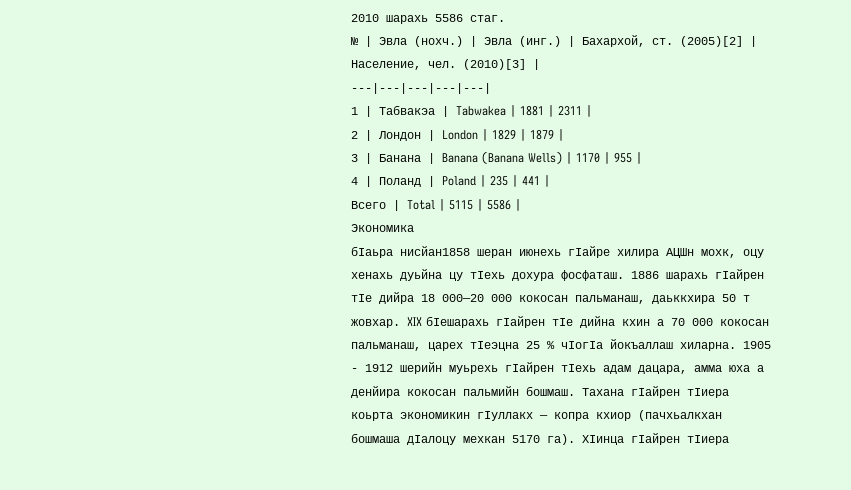2010 шарахь 5586 стаг.
№ | Эвла (нохч.) | Эвла (инг.) | Бахархой, ст. (2005)[2] |
Население, чел. (2010)[3] |
---|---|---|---|---|
1 | Табвакэа | Tabwakea | 1881 | 2311 |
2 | Лондон | London | 1829 | 1879 |
3 | Банана | Banana (Banana Wells) | 1170 | 955 |
4 | Поланд | Poland | 235 | 441 |
Всего | Total | 5115 | 5586 |
Экономика
бӀаьра нисйан1858 шеран июнехь гӀайре хилира АЦШн мохк, оцу хенахь дуьйна цу тӀехь дохура фосфаташ. 1886 шарахь гӀайрен тӀе дийра 18 000—20 000 кокосан пальманаш, даьккхира 50 т жовхар. XIX бӀешарахь гӀайрен тӀе дийна кхин а 70 000 кокосан пальманаш, царех тӀеэцна 25 % чӀогӀа йокъаллаш хиларна. 1905 - 1912 шерийн муьрехь гӀайрен тӀехь адам дацара, амма юха а денйира кокосан пальмийн бошмаш. Тахана гӀайрен тӀиера коьрта экономикин гӀуллакх — копра кхиор (пачхьалкхан бошмаша дӀалоцу мехкан 5170 га). ХӀинца гӀайрен тӀиера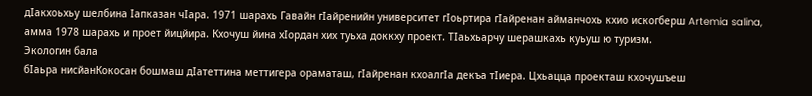дӀакхоьхьу шелбина Ӏапказан чӀара. 1971 шарахь Гавайн гӀайренийн университет гӀоьртира гӀайренан айманчохь кхио искогберш Artemia salina, амма 1978 шарахь и проет йицйира. Кхочуш йина хӀордан хих туьха доккху проект. ТӀаьхьарчу шерашкахь куьуш ю туризм.
Экологин бала
бӀаьра нисйанКокосан бошмаш дӀатеттина меттигера ораматаш, гӀайренан кхоалгӀа декъа тӀиера. Цхьацца проекташ кхочушъеш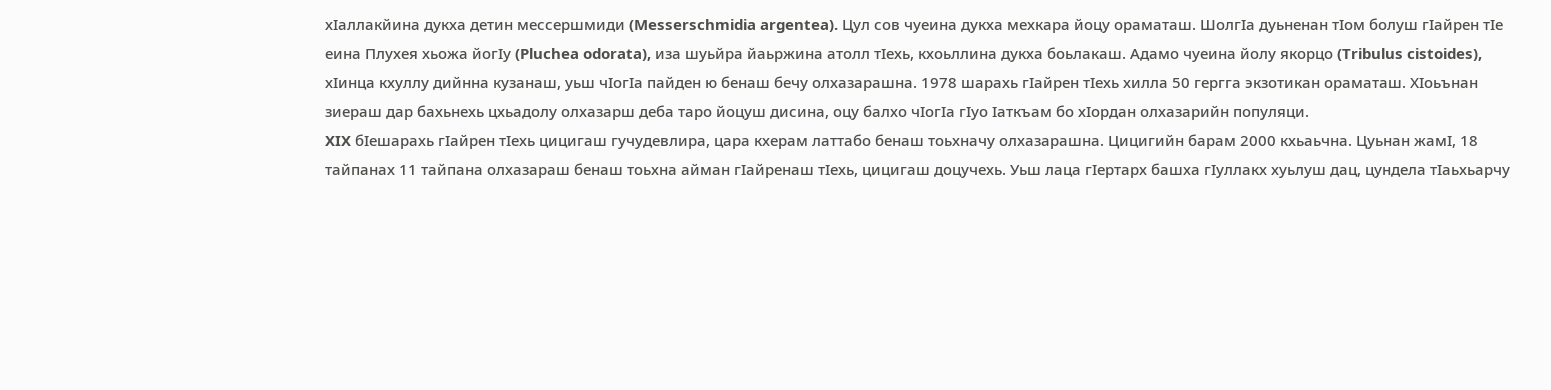хӀаллакйина дукха детин мессершмиди (Messerschmidia argentea). Цул сов чуеина дукха мехкара йоцу ораматаш. ШолгӀа дуьненан тӀом болуш гӀайрен тӀе еина Плухея хьожа йогӀу (Pluchea odorata), иза шуьйра йаьржина атолл тӀехь, кхоьллина дукха боьлакаш. Адамо чуеина йолу якорцо (Tribulus cistoides), хӀинца кхуллу дийнна кузанаш, уьш чӀогӀа пайден ю бенаш бечу олхазарашна. 1978 шарахь гӀайрен тӀехь хилла 50 гергга экзотикан ораматаш. ХӀоьънан зиераш дар бахьнехь цхьадолу олхазарш деба таро йоцуш дисина, оцу балхо чӀогӀа гӀуо Ӏаткъам бо хӀордан олхазарийн популяци.
XIX бӀешарахь гӀайрен тӀехь цицигаш гучудевлира, цара кхерам латтабо бенаш тоьхначу олхазарашна. Цицигийн барам 2000 кхьаьчна. Цуьнан жамӀ, 18 тайпанах 11 тайпана олхазараш бенаш тоьхна айман гӀайренаш тӀехь, цицигаш доцучехь. Уьш лаца гӀертарх башха гӀуллакх хуьлуш дац, цундела тӀаьхьарчу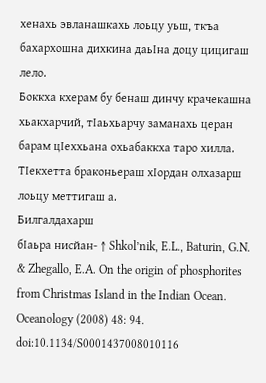хенахь эвланашкахь лоьцу уьш, ткъа бахархошна дихкина даьӀна доцу цицигаш лело.
Боккха кхерам бу бенаш динчу крачекашна хьакхарчий, тӀаьхьарчу заманахь церан барам цӀеххьана охьабаккха таро хилла.
ТӀекхетта браконьераш хӀордан олхазарш лоьцу меттигаш а.
Билгалдахарш
бӀаьра нисйан- ↑ Shkol’nik, E.L., Baturin, G.N. & Zhegallo, E.A. On the origin of phosphorites from Christmas Island in the Indian Ocean. Oceanology (2008) 48: 94. doi:10.1134/S0001437008010116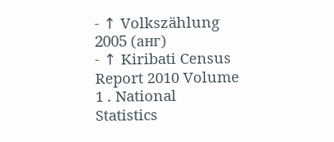- ↑ Volkszählung 2005 (анг)
- ↑ Kiribati Census Report 2010 Volume 1 . National Statistics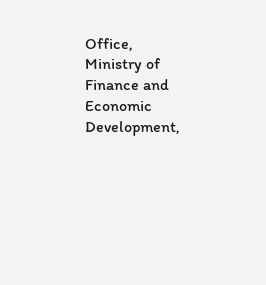Office, Ministry of Finance and Economic Development,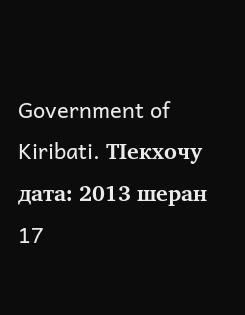Government of Kiribati. ТӀекхочу дата: 2013 шеран 17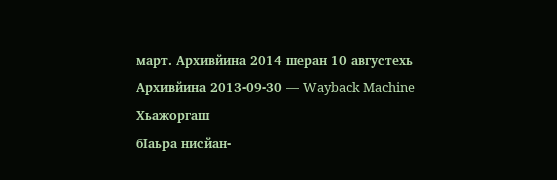март. Архивйина 2014 шеран 10 августехь Архивйина 2013-09-30 — Wayback Machine
Хьажоргаш
бӀаьра нисйан-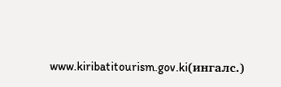www.kiribatitourism.gov.ki(ингалс.)